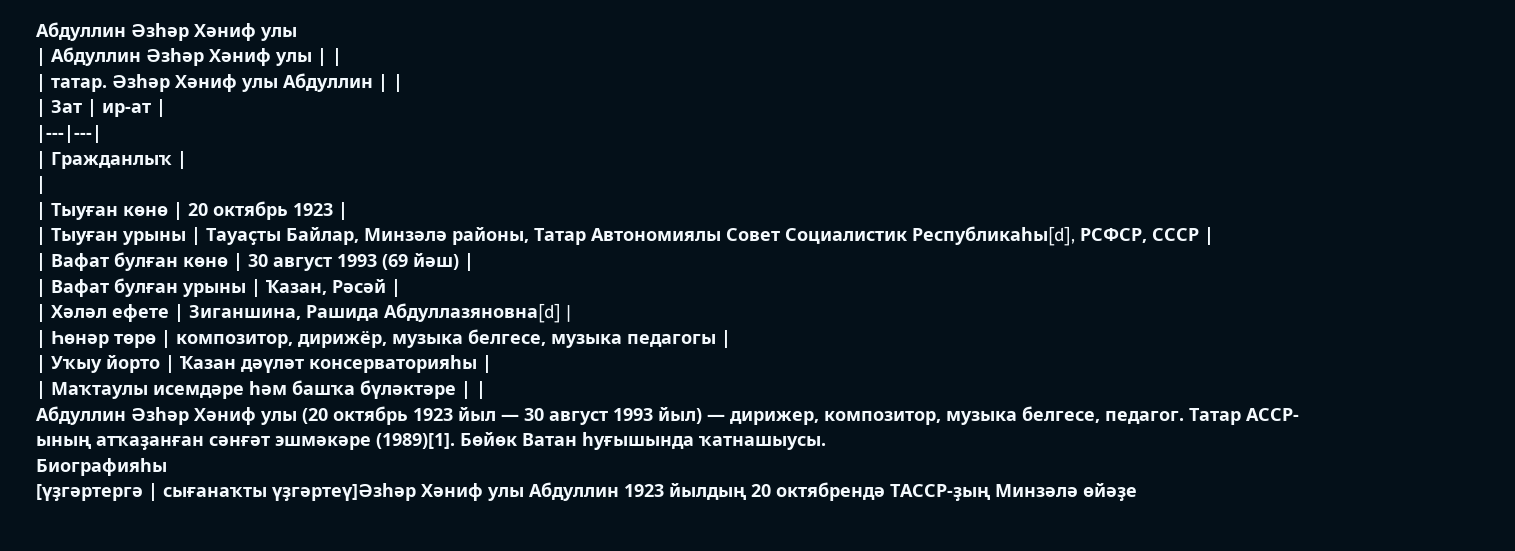Абдуллин Әзһәр Хәниф улы
| Абдуллин Әзһәр Хәниф улы | |
| татар. Әзһәр Хәниф улы Абдуллин | |
| Зат | ир-ат |
|---|---|
| Гражданлыҡ |
|
| Тыуған көнө | 20 октябрь 1923 |
| Тыуған урыны | Тауаҫты Байлар, Минзәлә районы, Татар Автономиялы Совет Социалистик Республикаһы[d], РСФСР, СССР |
| Вафат булған көнө | 30 август 1993 (69 йәш) |
| Вафат булған урыны | Ҡазан, Рәсәй |
| Хәләл ефете | Зиганшина, Рашида Абдуллазяновна[d] |
| Һөнәр төрө | композитор, дирижёр, музыка белгесе, музыка педагогы |
| Уҡыу йорто | Ҡазан дәүләт консерваторияһы |
| Маҡтаулы исемдәре һәм башҡа бүләктәре | |
Абдуллин Әзһәр Хәниф улы (20 октябрь 1923 йыл — 30 август 1993 йыл) — дирижер, композитор, музыка белгесе, педагог. Татар АССР-ының атҡаҙанған сәнғәт эшмәкәре (1989)[1]. Бөйөк Ватан һуғышында ҡатнашыусы.
Биографияһы
[үҙгәртергә | сығанаҡты үҙгәртеү]Әзһәр Хәниф улы Абдуллин 1923 йылдың 20 октябрендә ТАССР-ҙың Минзәлә өйәҙе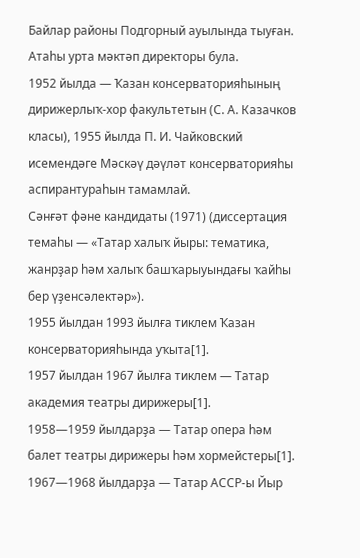Байлар районы Подгорный ауылында тыуған. Атаһы урта мәктәп директоры була.
1952 йылда — Ҡазан консерваторияһының дирижерлыҡ-хор факультетын (С. А. Казачков класы), 1955 йылда П. И. Чайковский исемендәге Мәскәү дәүләт консерваторияһы аспирантураһын тамамлай.
Сәнғәт фәне кандидаты (1971) (диссертация темаһы — «Татар халыҡ йыры: тематика, жанрҙар һәм халыҡ башҡарыуындағы ҡайһы бер үҙенсәлектәр»).
1955 йылдан 1993 йылға тиклем Ҡазан консерваторияһында уҡыта[1].
1957 йылдан 1967 йылға тиклем — Татар академия театры дирижеры[1].
1958—1959 йылдарҙа — Татар опера һәм балет театры дирижеры һәм хормейстеры[1].
1967—1968 йылдарҙа — Татар АССР-ы Йыр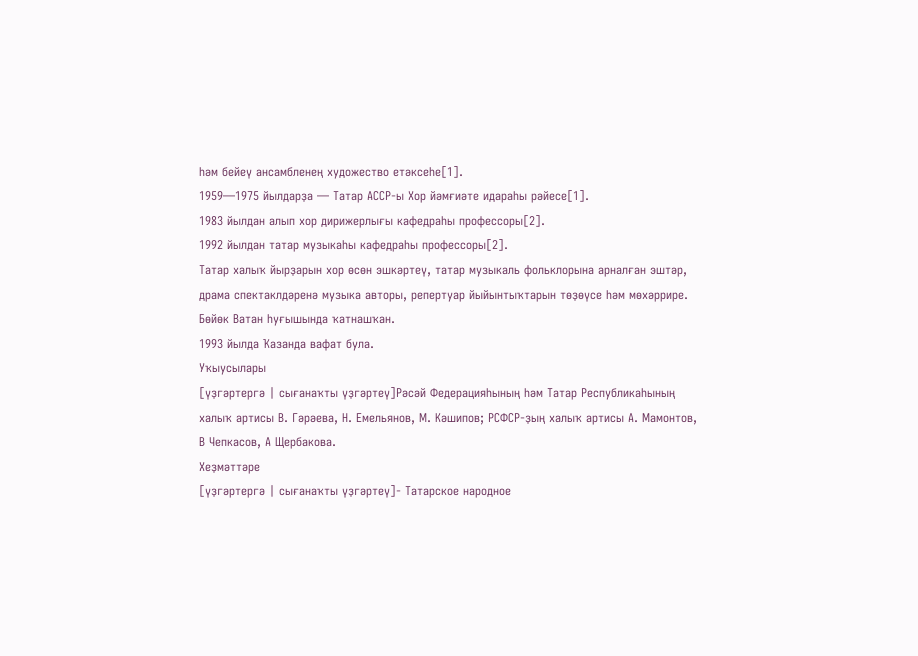һәм бейеү ансамбленең художество етәксеһе[1].
1959—1975 йылдарҙа — Татар АССР-ы Хор йәмғиәте идараһы рәйесе[1].
1983 йылдан алып хор дирижерлығы кафедраһы профессоры[2].
1992 йылдан татар музыкаһы кафедраһы профессоры[2].
Татар халыҡ йырҙарын хор өсөн эшкәртеү, татар музыкаль фольклорына арналған эштәр, драма спектаклдәренә музыка авторы, репертуар йыйынтыҡтарын төҙөүсе һәм мөхәррире.
Бөйөк Ватан һуғышында ҡатнашҡан.
1993 йылда Ҡазанда вафат була.
Уҡыусылары
[үҙгәртергә | сығанаҡты үҙгәртеү]Рәсәй Федерацияһының һәм Татар Республикаһының халыҡ артисы В. Гәрәева, Н. Емельянов, М. Кәшипов; РСФСР-ҙың халыҡ артисы А. Мамонтов, В Чепкасов, А Щербакова.
Хеҙмәттәре
[үҙгәртергә | сығанаҡты үҙгәртеү]- Татарское народное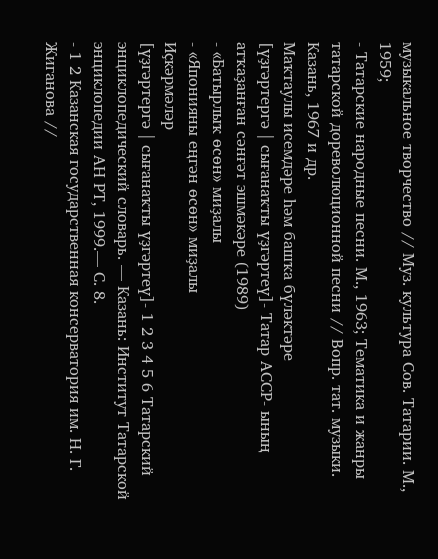музыкальное творчество // Муз. культура Сов. Татарии. М., 1959;
- Татарские народные песни. М., 1963; Тематика и жанры татарской дореволюционной песни // Вопр. тат. музыки. Казань, 1967 и др.
Маҡтаулы исемдәре һәм башҡа бүләктәре
[үҙгәртергә | сығанаҡты үҙгәртеү]- Татар АССР- ының атҡаҙанған сәнғәт эшмәкәре (1989)
- «Батырлыҡ өсөн» миҙалы
- «Японияны еңгән өсөн» миҙалы
Иҫкәрмәләр
[үҙгәртергә | сығанаҡты үҙгәртеү]- 1 2 3 4 5 6 Татарский энциклопедический словарь. — Казань: Институт Татарской энциклопедии АН РТ, 1999.— С. 8.
- 1 2 Казанская государственная консерватория им. Н. Г. Жиганова //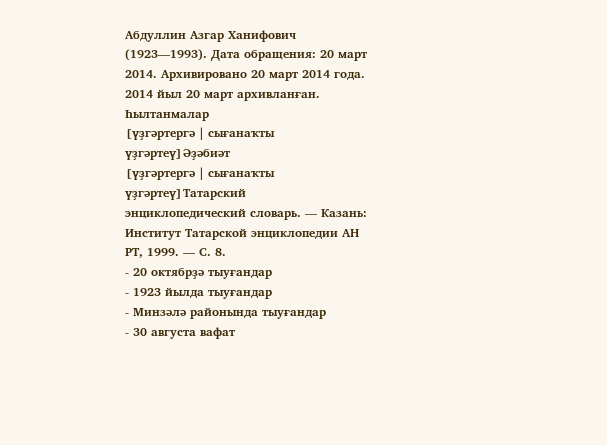Абдуллин Азгар Ханифович (1923—1993). Дата обращения: 20 март 2014. Архивировано 20 март 2014 года. 2014 йыл 20 март архивланған.
Һылтанмалар
[үҙгәртергә | сығанаҡты үҙгәртеү]Әҙәбиәт
[үҙгәртергә | сығанаҡты үҙгәртеү]Татарский энциклопедический словарь. — Казань: Институт Татарской энциклопедии АН РТ, 1999. — С. 8.
- 20 октябрҙә тыуғандар
- 1923 йылда тыуғандар
- Минзәлә районында тыуғандар
- 30 августа вафат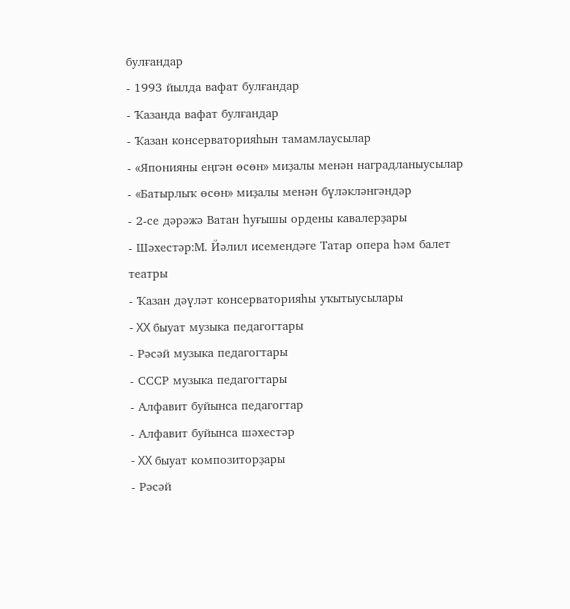булғандар
- 1993 йылда вафат булғандар
- Ҡазанда вафат булғандар
- Ҡазан консерваторияһын тамамлаусылар
- «Японияны еңгән өсөн» миҙалы менән наградланыусылар
- «Батырлыҡ өсөн» миҙалы менән бүләкләнгәндәр
- 2-се дәрәжә Ватан һуғышы ордены кавалерҙары
- Шәхестәр:М. Йәлил исемендәге Татар опера һәм балет театры
- Ҡазан дәүләт консерваторияһы уҡытыусылары
- XX быуат музыка педагогтары
- Рәсәй музыка педагогтары
- СССР музыка педагогтары
- Алфавит буйынса педагогтар
- Алфавит буйынса шәхестәр
- XX быуат композиторҙары
- Рәсәй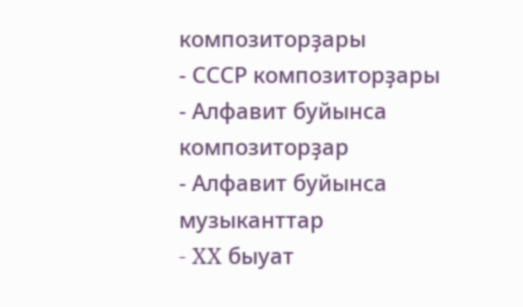композиторҙары
- СССР композиторҙары
- Алфавит буйынса композиторҙар
- Алфавит буйынса музыканттар
- XX быуат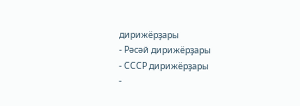дирижёрҙары
- Рәсәй дирижёрҙары
- СССР дирижёрҙары
-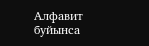Алфавит буйынса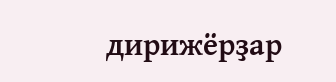дирижёрҙар